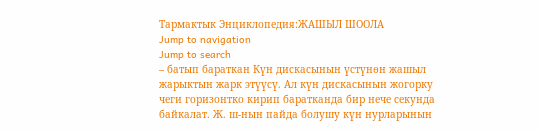Тармактык Энциклопедия:ЖАШЫЛ ШООЛА
Jump to navigation
Jump to search
– батып бараткан Күн дискасынын үстүнөн жашыл жарыктын жарк этүүсү. Ал күн дискасынын жогорку чеги горизонтко кирип баратканда бир нече секунда байкалат. Ж. ш-нын пайда болушу күн нурларынын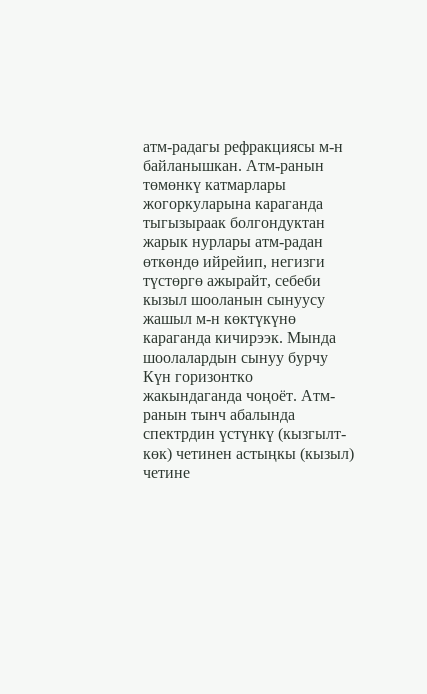атм-радагы рефракциясы м-н байланышкан. Атм-ранын төмөнкү катмарлары жогоркуларына караганда тыгызыраак болгондуктан жарык нурлары атм-радан өткөндө ийрейип, негизги түстөргө ажырайт, себеби кызыл шооланын сынуусу жашыл м-н көктүкүнө караганда кичирээк. Мында шоолалардын сынуу бурчу Күн горизонтко жакындаганда чоңоёт. Атм-ранын тынч абалында спектрдин үстүнкү (кызгылт-көк) четинен астыңкы (кызыл) четине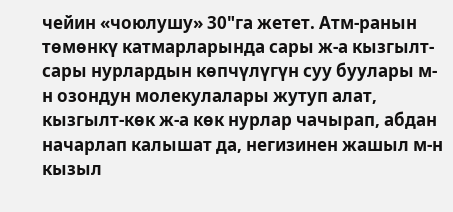чейин «чоюлушу» 30"га жетет. Атм-ранын төмөнкү катмарларында сары ж-а кызгылт-сары нурлардын көпчүлүгүн суу буулары м-н озондун молекулалары жутуп алат, кызгылт-көк ж-а көк нурлар чачырап, абдан начарлап калышат да, негизинен жашыл м-н кызыл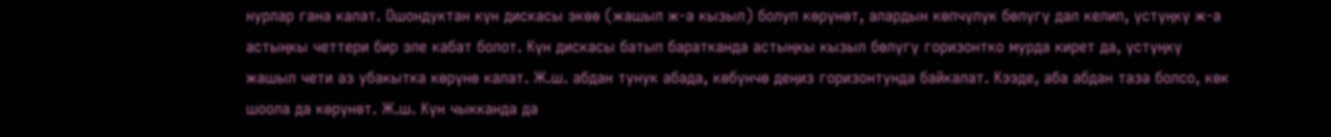нурлар гана калат. Ошондуктан күн дискасы экөө (жашыл ж-а кызыл) болуп көрүнөт, алардын көпчүлүк бөлүгү дал келип, үстүңкү ж-а астыңкы четтери бир эле кабат болот. Күн дискасы батып баратканда астыңкы кызыл бөлүгү горизонтко мурда кирет да, үстүңкү жашыл чети аз убакытка көрүнө калат. Ж.ш. абдан тунук абада, көбүнчө деңиз горизонтунда байкалат. Кээде, аба абдан таза болсо, көк шоола да көрүнөт. Ж.ш. Күн чыкканда да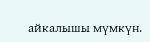айкалышы мүмкүн.